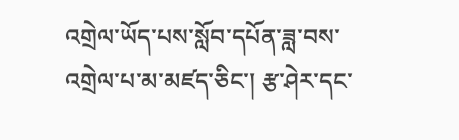འགྲེལ་ཡོད་པས་སློབ་དཔོན་ཟླ་བས་འགྲེལ་པ་མ་མཛད་ཅིང་། རྩ་ཤེར་དང་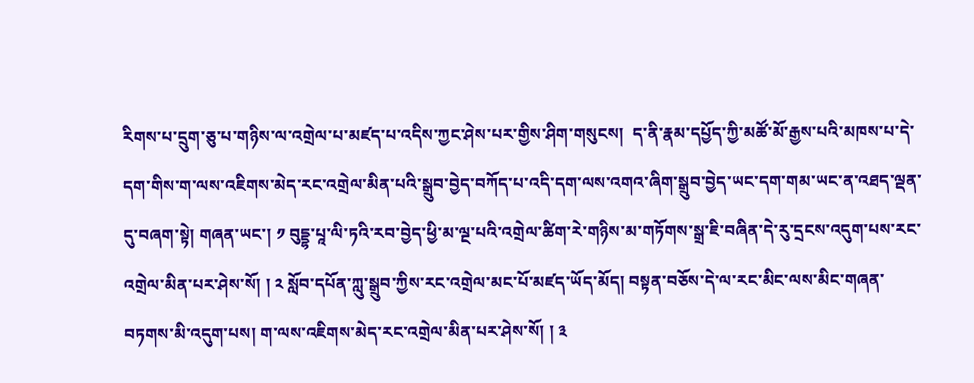རིགས་པ་དྲུག་ཅུ་པ་གཉིས་ལ་འགྲེལ་པ་མཛད་པ་འདིས་ཀྱང་ཤེས་པར་གྱིས་ཤིག་གསུངས།  ད་ནི་རྣམ་དཔྱོད་ཀྱི་མཚོ་མོ་རྒྱས་པའི་མཁས་པ་དེ་དག་གིས་ག་ལས་འཇིགས་མེད་རང་འགྲེལ་མིན་པའི་སྒྲུབ་བྱེད་བཀོད་པ་འདི་དག་ལས་འགའ་ཞིག་སྒྲུབ་བྱེད་ཡང་དག་གམ་ཡང་ན་འཐད་ལྡན་དུ་བཞག་སྟེ། གཞན་ཡང་། ༡ བུདྡྷ་པཱ་ལི་ཏའི་རབ་བྱེད་ཕྱི་མ་ལྔ་པའི་འགྲེལ་ཚིག་རེ་གཉིས་མ་གཏོགས་སྒྲ་ཇི་བཞིན་དེ་རུ་དྲངས་འདུག་པས་རང་འགྲེལ་མིན་པར་ཤེས་སོ། ། ༢ སློབ་དཔོན་ཀླུ་སྒྲུབ་ཀྱིས་རང་འགྲེལ་མང་པོ་མཛད་ཡོད་མོད། བསྟན་བཅོས་དེ་ལ་རང་མིང་ལས་མིང་གཞན་བཏགས་མི་འདུག་པས། ག་ལས་འཇིགས་མེད་རང་འགྲེལ་མིན་པར་ཤེས་སོ། ། ༣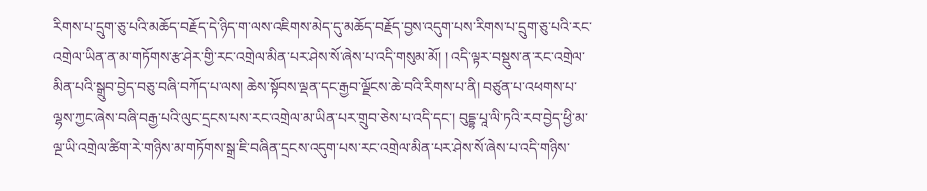རིགས་པ་དྲུག་ཅུ་པའི་མཆོད་བརྗོད་དེ་ཉིད་ག་ལས་འཇིགས་མེད་དུ་མཆོད་བརྗོད་བྱས་འདུག་པས་རིགས་པ་དྲུག་ཅུ་པའི་རང་འགྲེལ་ཡིན་ན་མ་གཏོགས་རྩ་ཤེར་གྱི་རང་འགྲེལ་མིན་པར་ཤེས་སོ་ཞེས་པ་འདི་གསུམ་མོ། ། འདི་ལྟར་བསྡུས་ན་རང་འགྲེལ་མིན་པའི་སྒྲུབ་བྱེད་བཅུ་བཞི་བཀོད་པ་ལས། ཆེས་སྟོབས་ལྡན་དང་རྒྱབ་ལྗོངས་ཆེ་བའི་རིགས་པ་ནི། བཙུན་པ་འཕགས་པ་ལྷས་ཀྱང་ཞེས་བཞི་བརྒྱ་པའི་ལུང་དྲངས་པས་རང་འགྲེལ་མ་ཡིན་པར་གྲུབ་ཅེས་པ་འདི་དང་། བུདྡྷ་པཱ་ལི་ཏའི་རབ་བྱེད་ཕྱི་མ་ལྔ་ཡི་འགྲེལ་ཚིག་རེ་གཉིས་མ་གཏོགས་སྒྲ་ཇི་བཞིན་དྲངས་འདུག་པས་རང་འགྲེལ་མིན་པར་ཤེས་སོ་ཞེས་པ་འདི་གཉིས་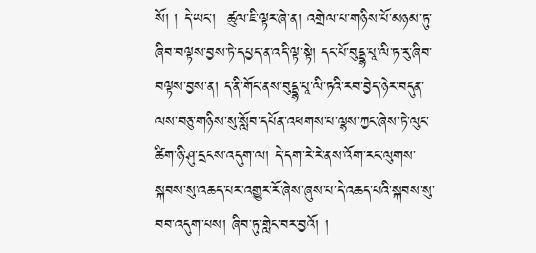སོ། ། དེ་ཡང་།  ཚུལ་ཇི་ལྟར་ཞེ་ན། འགྲེལ་པ་གཉིས་པོ་མཉམ་ཏུ་ཞིབ་བལྟས་བྱས་ཏེ་དཔྱད་ན་འདི་ལྟ་སྟེ། དང་པོ་བུདྡྷ་པཱ་ལི་ཏ་རུ་ཞིབ་བལྟས་བྱས་ན། ད་ནི་གོང་ནས་བུདྡྷ་པཱ་ལི་ཏའི་རབ་བྱེད་ཉེར་བདུན་ལས་བཅུ་གཉིས་སུ་སློབ་དཔོན་འཕགས་པ་ལྷས་ཀྱང་ཞེས་ཏེ་ལུང་ཚིག་ཉི་ཤུ་དྲངས་འདུག་ལ། དེ་དག་རེ་རེ་ནས་འོག་རང་ལུགས་སྐབས་སུ་འཆད་པར་འགྱུར་རོ་ཞེས་ཞུས་པ་དེ་འཆད་པའི་སྐབས་སུ་བབ་འདུག་པས། ཞིབ་ཏུ་གླེང་བར་བྱའོ། །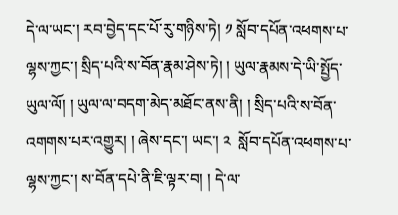དེ་ལ་ཡང་། རབ་བྱེད་དང་པོ་རུ་གཉིས་ཏེ། ༡ སློབ་དཔོན་འཕགས་པ་ལྷས་ཀྱང་། སྲིད་པའི་ས་བོན་རྣམ་ཤེས་ཏེ། ། ཡུལ་རྣམས་དེ་ཡི་སྤྱོད་ཡུལ་ལོ། ། ཡུལ་ལ་བདག་མེད་མཐོང་ནས་ནི། ། སྲིད་པའི་ས་བོན་འགགས་པར་འགྱུར། ། ཞེས་དང་། ཡང་། ༢  སློབ་དཔོན་འཕགས་པ་ལྷས་ཀྱང་། ས་བོན་དཔེ་ནི་ཇི་ལྟར་བ། ། དེ་ལ་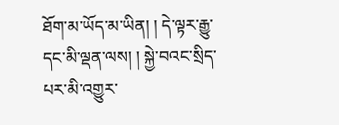ཐོག་མ་ཡོད་མ་ཡིན། ། དེ་ལྟར་རྒྱུ་དང་མི་ལྡན་ལས། ། སྐྱེ་བའང་སྲིད་པར་མི་འགྱུར་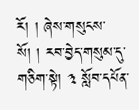རོ། ། ཞེས་གསུངས་སོ། ། རབ་བྱེད་གསུམ་དུ་གཅིག་སྟེ། ༣ སློབ་དཔོན་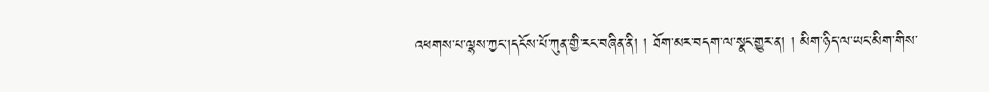འཕགས་པ་ལྷས་ཀྱང་།དངོས་པོ་ཀུན་གྱི་རང་བཞིན་ནི། ། ཐོག་མར་བདག་ལ་སྣང་གྱུར་ན། ། མིག་ཉིད་ལ་ཡང་མིག་གིས་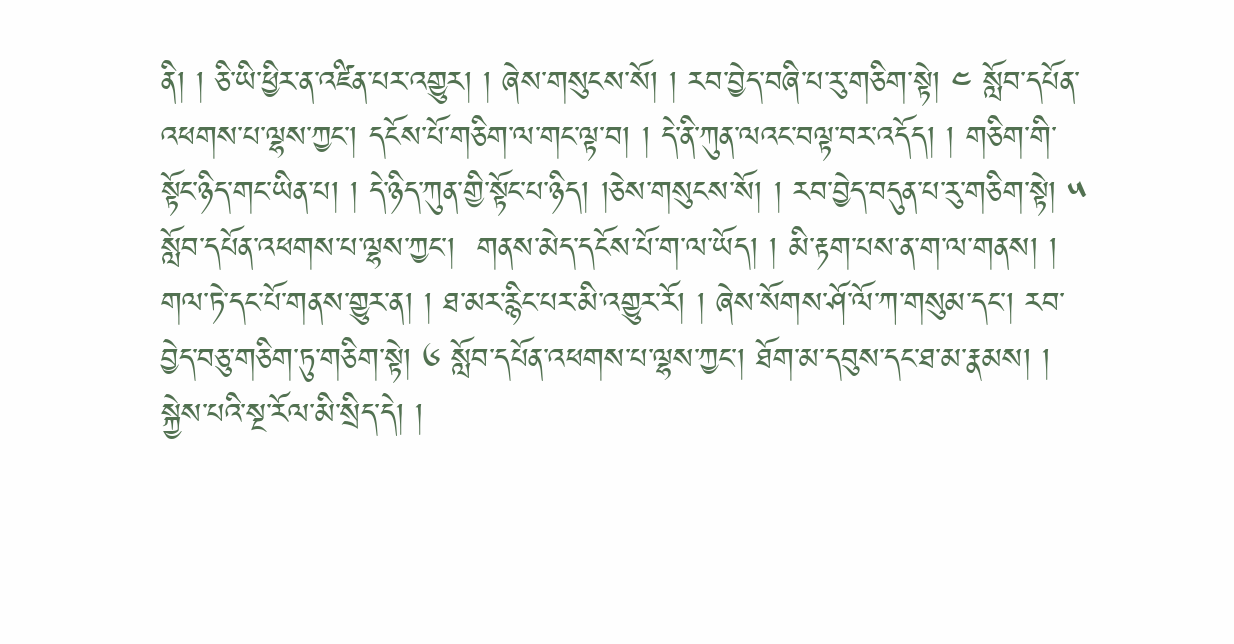ནི། ། ཅི་ཡི་ཕྱིར་ན་འཛིན་པར་འགྱུར། ། ཞེས་གསུངས་སོ། ། རབ་བྱེད་བཞི་པ་རུ་གཅིག་སྟེ། ༤ སློབ་དཔོན་འཕགས་པ་ལྷས་ཀྱང་། དངོས་པོ་གཅིག་ལ་གང་ལྟ་བ། ། དེ་ནི་ཀུན་ལའང་བལྟ་བར་འདོད། ། གཅིག་གི་སྟོང་ཉིད་གང་ཡིན་པ། ། དེ་ཉིད་ཀུན་གྱི་སྟོང་པ་ཉིད། །ཅེས་གསུངས་སོ། ། རབ་བྱེད་བདུན་པ་རུ་གཅིག་སྟེ། ༥ སློབ་དཔོན་འཕགས་པ་ལྷས་ཀྱང་།  གནས་མེད་དངོས་པོ་ག་ལ་ཡོད། ། མི་རྟག་པས་ན་ག་ལ་གནས། ། གལ་ཏེ་དང་པོ་གནས་གྱུར་ན། ། ཐ་མར་རྙིང་པར་མི་འགྱུར་རོ། ། ཞེས་སོགས་ཤོ་ལོ་ཀ་གསུམ་དང་། རབ་བྱེད་བཅུ་གཅིག་ཏུ་གཅིག་སྟེ། ༦ སློབ་དཔོན་འཕགས་པ་ལྷས་ཀྱང་། ཐོག་མ་དབུས་དང་ཐ་མ་རྣམས། ། སྐྱེས་པའི་སྔ་རོལ་མི་སྲིད་དེ། །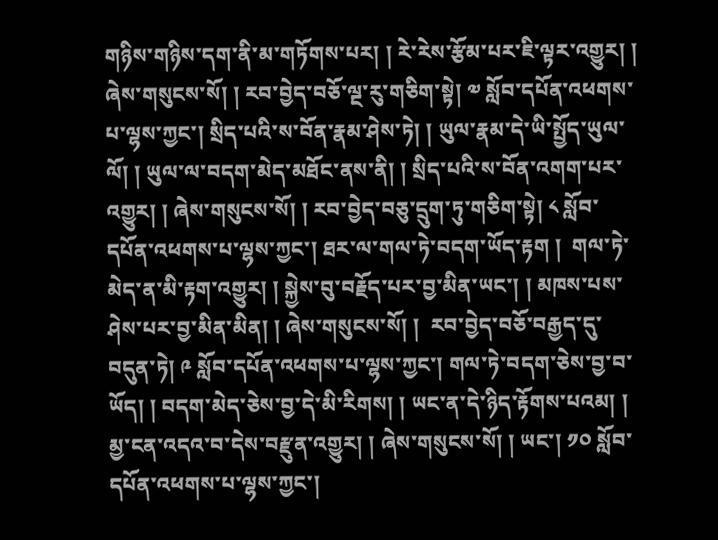གཉིས་གཉིས་དག་ནི་མ་གཏོགས་པར། ། རེ་རེས་རྩོམ་པར་ཇི་ལྟར་འགྱུར། ། ཞེས་གསུངས་སོ། ། རབ་བྱེད་བཅོ་ལྔ་རུ་གཅིག་སྟེ། ༧ སློབ་དཔོན་འཕགས་པ་ལྷས་ཀྱང་། སྲིད་པའི་ས་བོན་རྣམ་ཤེས་ཏེ། ། ཡུལ་རྣམ་དེ་ཡི་སྤྱོད་ཡུལ་ལོ། ། ཡུལ་ལ་བདག་མེད་མཐོང་ནས་ནི། ། སྲིད་པའི་ས་བོན་འགག་པར་འགྱུར། ། ཞེས་གསུངས་སོ། ། རབ་བྱེད་བཅུ་དྲུག་ཏུ་གཅིག་སྟེ། ༨ སློབ་དཔོན་འཕགས་པ་ལྷས་ཀྱང་། ཐར་ལ་གལ་ཏེ་བདག་ཡོད་རྟག །  གལ་ཏེ་མེད་ན་མི་རྟག་འགྱུར། ། སྐྱེས་བུ་བརྗོད་པར་བྱ་མིན་ཡང་། ། མཁས་པས་ཤེས་པར་བྱ་མིན་མིན། ། ཞེས་གསུངས་སོ། །  རབ་བྱེད་བཅོ་བརྒྱད་དུ་བདུན་ཏེ། ༩ སློབ་དཔོན་འཕགས་པ་ལྷས་ཀྱང་། གལ་ཏེ་བདག་ཅེས་བྱ་བ་ཡོད། ། བདག་མེད་ཅེས་བྱ་དེ་མི་རིགས། ། ཡང་ན་དེ་ཉིད་རྟོགས་པའམ། ། མྱ་ངན་འདའ་བ་དེས་བརྫུན་འགྱུར། ། ཞེས་གསུངས་སོ། ། ཡང་། ༡༠ སློབ་དཔོན་འཕགས་པ་ལྷས་ཀྱང་།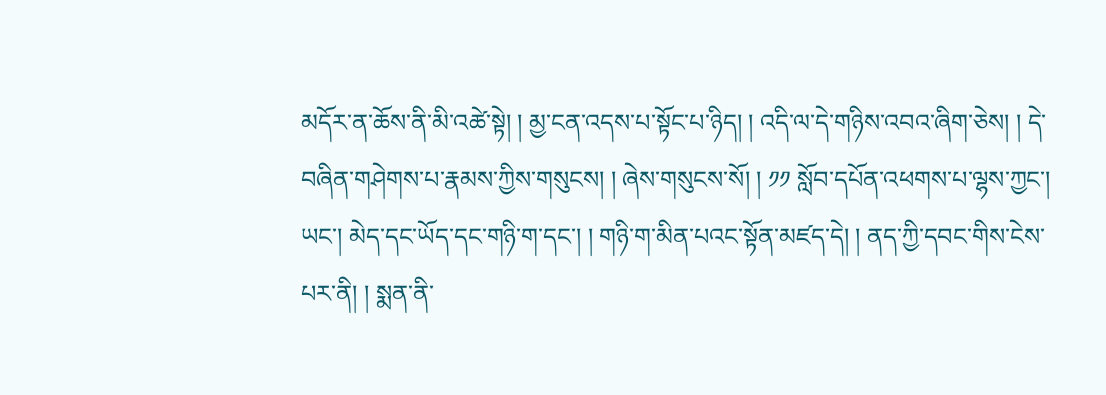མདོར་ན་ཆོས་ནི་མི་འཚེ་སྟེ། ། མྱ་ངན་འདས་པ་སྟོང་པ་ཉིད། ། འདི་ལ་དེ་གཉིས་འབའ་ཞིག་ཅེས། ། དེ་བཞིན་གཤེགས་པ་རྣམས་ཀྱིས་གསུངས། ། ཞེས་གསུངས་སོ། ། ༡༡ སློབ་དཔོན་འཕགས་པ་ལྷས་ཀྱང་། ཡང་། མེད་དང་ཡོད་དང་གཉི་ག་དང་། ། གཉི་ག་མིན་པའང་སྟོན་མཛད་དེ། ། ནད་ཀྱི་དབང་གིས་ངེས་པར་ནི། ། སྨན་ནི་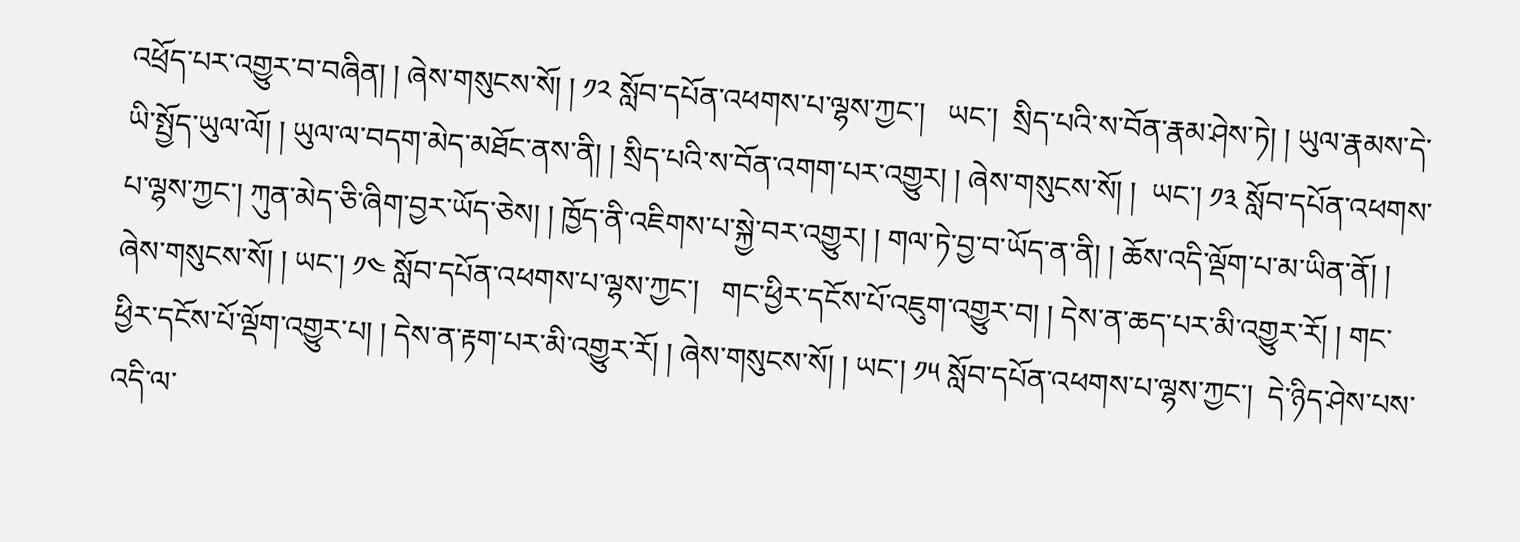འཕྲོད་པར་འགྱུར་བ་བཞིན། ། ཞེས་གསུངས་སོ། ། ༡༢ སློབ་དཔོན་འཕགས་པ་ལྷས་ཀྱང་།   ཡང་།  སྲིད་པའི་ས་བོན་རྣམ་ཤེས་ཏེ། ། ཡུལ་རྣམས་དེ་ཡི་སྤྱོད་ཡུལ་ལོ། ། ཡུལ་ལ་བདག་མེད་མཐོང་ནས་ནི། ། སྲིད་པའི་ས་བོན་འགག་པར་འགྱུར། ། ཞེས་གསུངས་སོ། །  ཡང་། ༡༣ སློབ་དཔོན་འཕགས་པ་ལྷས་ཀྱང་། ཀུན་མེད་ཅི་ཞིག་བྱར་ཡོད་ཅེས། ། ཁྱོད་ནི་འཇིགས་པ་སྐྱེ་བར་འགྱུར། ། གལ་ཏེ་བྱ་བ་ཡོད་ན་ནི། ། ཆོས་འདི་ལྡོག་པ་མ་ཡིན་ནོ། ། ཞེས་གསུངས་སོ། ། ཡང་། ༡༤ སློབ་དཔོན་འཕགས་པ་ལྷས་ཀྱང་།   གང་ཕྱིར་དངོས་པོ་འཇུག་འགྱུར་བ། ། དེས་ན་ཆད་པར་མི་འགྱུར་རོ། ། གང་ཕྱིར་དངོས་པོ་ལྡོག་འགྱུར་པ། ། དེས་ན་རྟག་པར་མི་འགྱུར་རོ། ། ཞེས་གསུངས་སོ། ། ཡང་། ༡༥ སློབ་དཔོན་འཕགས་པ་ལྷས་ཀྱང་།  དེ་ཉིད་ཤེས་པས་འདི་ལ་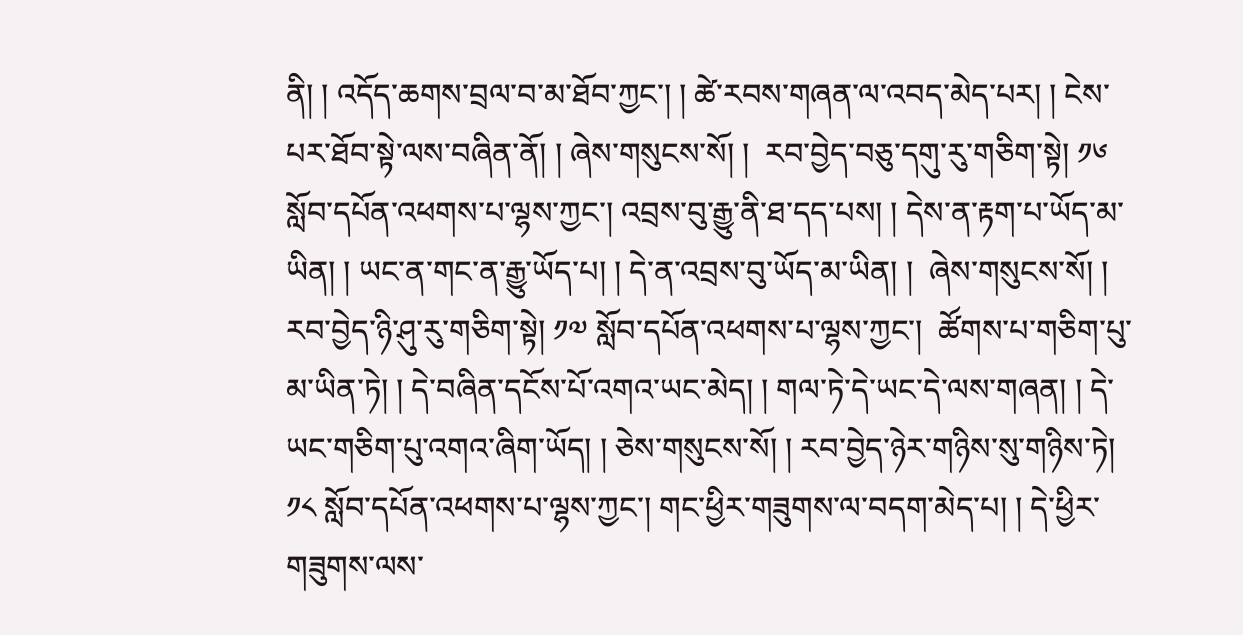ནི། ། འདོད་ཆགས་བྲལ་བ་མ་ཐོབ་ཀྱང་། ། ཚེ་རབས་གཞན་ལ་འབད་མེད་པར། ། ངེས་པར་ཐོབ་སྟེ་ལས་བཞིན་ནོ། ། ཞེས་གསུངས་སོ། །  རབ་བྱེད་བཅུ་དགུ་རུ་གཅིག་སྟེ། ༡༦ སློབ་དཔོན་འཕགས་པ་ལྷས་ཀྱང་། འབྲས་བུ་རྒྱུ་ནི་ཐ་དད་པས། ། དེས་ན་རྟག་པ་ཡོད་མ་ཡིན། ། ཡང་ན་གང་ན་རྒྱུ་ཡོད་པ། ། དེ་ན་འབྲས་བུ་ཡོད་མ་ཡིན། །  ཞེས་གསུངས་སོ། ། རབ་བྱེད་ཉི་ཤུ་རུ་གཅིག་སྟེ། ༡༧ སློབ་དཔོན་འཕགས་པ་ལྷས་ཀྱང་།  ཚོགས་པ་གཅིག་པུ་མ་ཡིན་ཏེ། ། དེ་བཞིན་དངོས་པོ་འགའ་ཡང་མེད། ། གལ་ཏེ་དེ་ཡང་དེ་ལས་གཞན། ། དེ་ཡང་གཅིག་པུ་འགའ་ཞིག་ཡོད། ། ཅེས་གསུངས་སོ། ། རབ་བྱེད་ཉེར་གཉིས་སུ་གཉིས་ཏེ། ༡༨ སློབ་དཔོན་འཕགས་པ་ལྷས་ཀྱང་། གང་ཕྱིར་གཟུགས་ལ་བདག་མེད་པ། ། དེ་ཕྱིར་གཟུགས་ལས་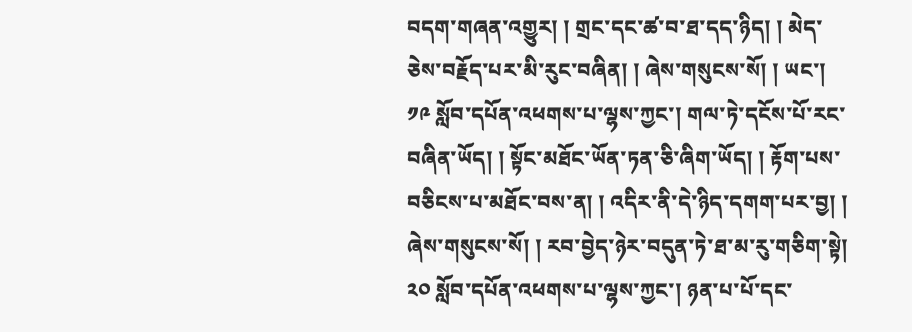བདག་གཞན་འགྱུར། ། གྲང་དང་ཚ་བ་ཐ་དད་ཉིད། ། མེད་ཅེས་བརྗོད་པར་མི་རུང་བཞིན། ། ཞེས་གསུངས་སོ། ། ཡང་། ༡༩ སློབ་དཔོན་འཕགས་པ་ལྷས་ཀྱང་། གལ་ཏེ་དངོས་པོ་རང་བཞིན་ཡོད། ། སྟོང་མཐོང་ཡོན་ཏན་ཅི་ཞིག་ཡོད། ། རྟོག་པས་བཅིངས་པ་མཐོང་བས་ན། ། འདིར་ནི་དེ་ཉིད་དགག་པར་བྱ། ། ཞེས་གསུངས་སོ། ། རབ་བྱེད་ཉེར་བདུན་ཏེ་ཐ་མ་རུ་གཅིག་སྟེ། ༢༠ སློབ་དཔོན་འཕགས་པ་ལྷས་ཀྱང་། ཉན་པ་པོ་དང་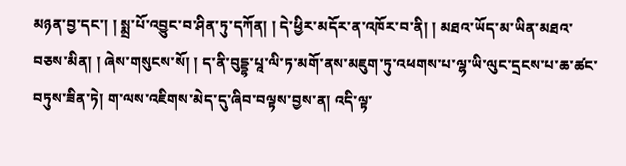མཉན་བྱ་དང་། ། སྨྲ་པོ་འབྱུང་བ་ཤིན་ཏུ་དཀོན། ། དེ་ཕྱིར་མདོར་ན་འཁོར་བ་ནི། ། མཐའ་ཡོད་མ་ཡིན་མཐའ་བཅས་མིན། ། ཞེས་གསུངས་སོ། ། ད་ནི་བུདྡྷ་པཱ་ལི་ཏ་མགོ་ནས་མཇུག་ཏུ་འཕགས་པ་ལྷ་ཡི་ལུང་དྲངས་པ་ཆ་ཚང་བཏུས་ཟིན་ཏེ། ག་ལས་འཇིགས་མེད་དུ་ཞིབ་བལྟས་བྱས་ན། འདི་ལྟ་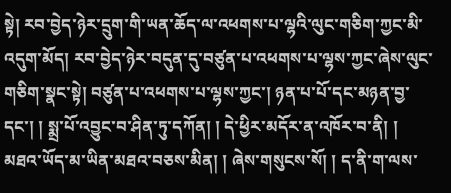སྟེ། རབ་བྱེད་ཉེར་དྲུག་གི་ཡན་ཆོད་ལ་འཕགས་པ་ལྷའི་ལུང་གཅིག་ཀྱང་མི་འདུག་མོད། རབ་བྱེད་ཉེར་བདུན་དུ་བཙུན་པ་འཕགས་པ་ལྷས་ཀྱང་ཞེས་ལུང་གཅིག་སྣང་སྟེ། བཙུན་པ་འཕགས་པ་ལྷས་ཀྱང་། ཉན་པ་པོ་དང་མཉན་བྱ་དང་། ། སྨྲ་པོ་འབྱུང་བ་ཤིན་ཏུ་དཀོན། ། དེ་ཕྱིར་མདོར་ན་འཁོར་བ་ནི། ། མཐའ་ཡོད་མ་ཡིན་མཐའ་བཅས་མིན། ། ཞེས་གསུངས་སོ། ། ད་ནི་ག་ལས་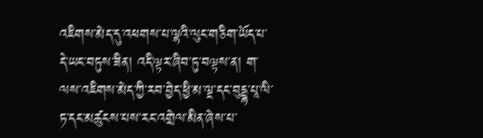འཇིགས་མེད་དུ་འཕགས་པ་ལྷའི་ལུང་གཅིག་ཡོད་པ་དེ་ཡང་བཏུས་ཟིན། འདི་ལྟར་ཞིབ་ཏུ་བལྟས་ན། ག་ལས་འཇིགས་མེད་ཀྱི་རབ་བྱེད་ཕྱི་མ་ལྔ་དང་བུདྡྷ་པཱ་ལི་ཏ་དང་མཚུངས་པས་རང་འགྲེལ་མིན་ཞེས་པ་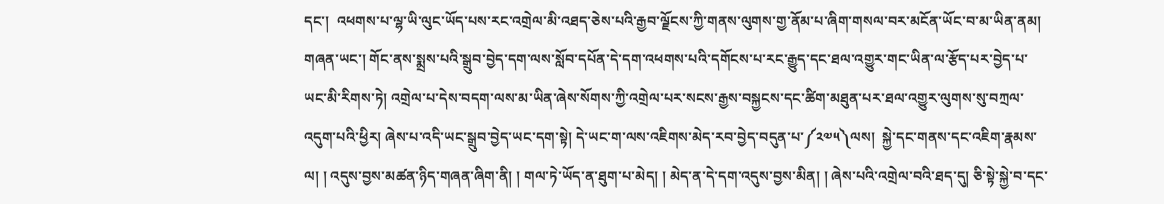དང་།  འཕགས་པ་ལྷ་ཡི་ལུང་ཡོད་པས་རང་འགྲེལ་མི་འཐད་ཅེས་པའི་རྒྱབ་ལྗོངས་ཀྱི་གནས་ལུགས་གྱ་ནོམ་པ་ཞིག་གསལ་བར་མངོན་ཡོང་བ་མ་ཡིན་ནམ།  གཞན་ཡང་། གོང་ནས་སྨྲས་པའི་སྒྲུབ་བྱེད་དག་ལས་སློབ་དཔོན་དེ་དག་འཕགས་པའི་དགོངས་པ་རང་རྒྱུད་དང་ཐལ་འགྱུར་གང་ཡིན་ལ་རྩོད་པར་བྱེད་པ་ཡང་མི་རིགས་ཏེ། འགྲེལ་པ་དེས་བདག་ལས་མ་ཡིན་ཞེས་སོགས་ཀྱི་འགྲེལ་པར་སངས་རྒྱས་བསྐྱངས་དང་ཚིག་མཐུན་པར་ཐལ་འགྱུར་ལུགས་སུ་བཀྲལ་འདུག་པའི་ཕྱིར། ཞེས་པ་འདི་ཡང་སྒྲུབ་བྱེད་ཡང་དག་སྟེ། དེ་ཡང་ག་ལས་འཇིགས་མེད་རབ་བྱེད་བདུན་པ་༼༢༧༥༽ལས།  སྐྱེ་དང་གནས་དང་འཇིག་རྣམས་ལ། ། འདུས་བྱས་མཚན་ཉིད་གཞན་ཞིག་ནི། ། གལ་ཏེ་ཡོད་ན་ཐུག་པ་མེད། ། མེད་ན་དེ་དག་འདུས་བྱས་མིན། ། ཞེས་པའི་འགྲེལ་བའི་ཐད་དུ། ཅི་སྟེ་སྐྱེ་བ་དང་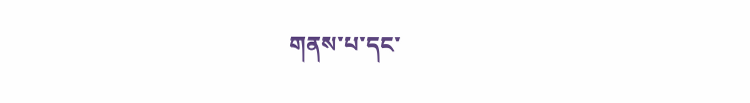གནས་པ་དང་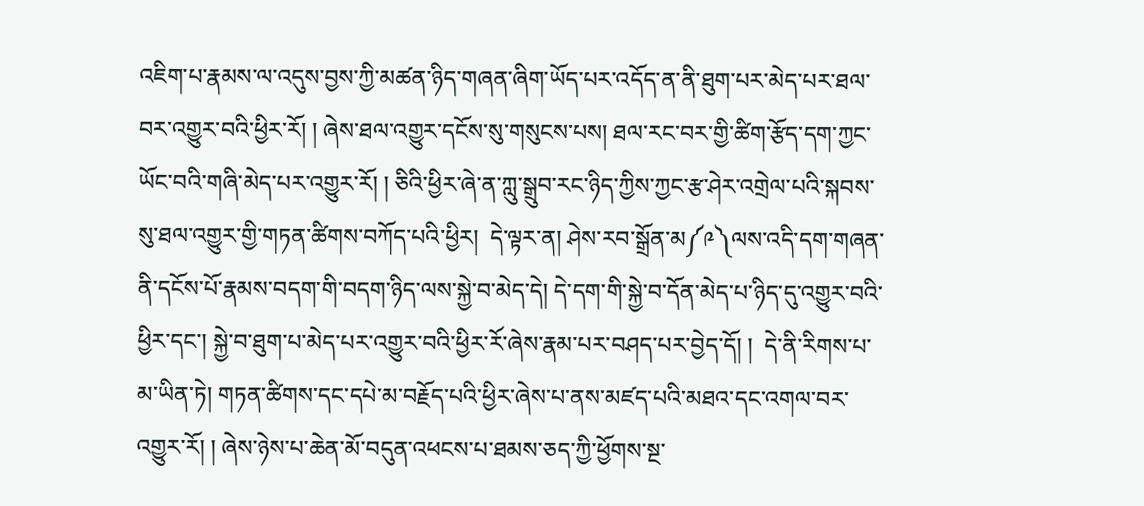འཇིག་པ་རྣམས་ལ་འདུས་བྱས་ཀྱི་མཚན་ཉིད་གཞན་ཞིག་ཡོད་པར་འདོད་ན་ནི་ཐུག་པར་མེད་པར་ཐལ་བར་འགྱུར་བའི་ཕྱིར་རོ། ། ཞེས་ཐལ་འགྱུར་དངོས་སུ་གསུངས་པས། ཐལ་རང་བར་གྱི་ཚིག་རྩོད་དག་ཀྱང་ཡོང་བའི་གཞི་མེད་པར་འགྱུར་རོ། ། ཅིའི་ཕྱིར་ཞེ་ན་ཀླུ་སྒྲུབ་རང་ཉིད་ཀྱིས་ཀྱང་རྩ་ཤེར་འགྲེལ་པའི་སྐབས་སུ་ཐལ་འགྱུར་གྱི་གཏན་ཚིགས་བཀོད་པའི་ཕྱིར།  དེ་ལྟར་ན། ཤེས་རབ་སྒྲོན་མ༼༩༽ལས་འདི་དག་གཞན་ནི་དངོས་པོ་རྣམས་བདག་གི་བདག་ཉིད་ལས་སྐྱེ་བ་མེད་དེ། དེ་དག་གི་སྐྱེ་བ་དོན་མེད་པ་ཉིད་དུ་འགྱུར་བའི་ཕྱིར་དང་། སྐྱེ་བ་ཐུག་པ་མེད་པར་འགྱུར་བའི་ཕྱིར་རོ་ཞེས་རྣམ་པར་བཤད་པར་བྱེད་དོ། །  དེ་ནི་རིགས་པ་མ་ཡིན་ཏེ། གཏན་ཚིགས་དང་དཔེ་མ་བརྗོད་པའི་ཕྱིར་ཞེས་པ་ནས་མཛད་པའི་མཐའ་དང་འགལ་བར་འགྱུར་རོ། ། ཞེས་ཉེས་པ་ཆེན་མོ་བདུན་འཕངས་པ་ཐམས་ཅད་ཀྱི་ཕྱོགས་སྔ་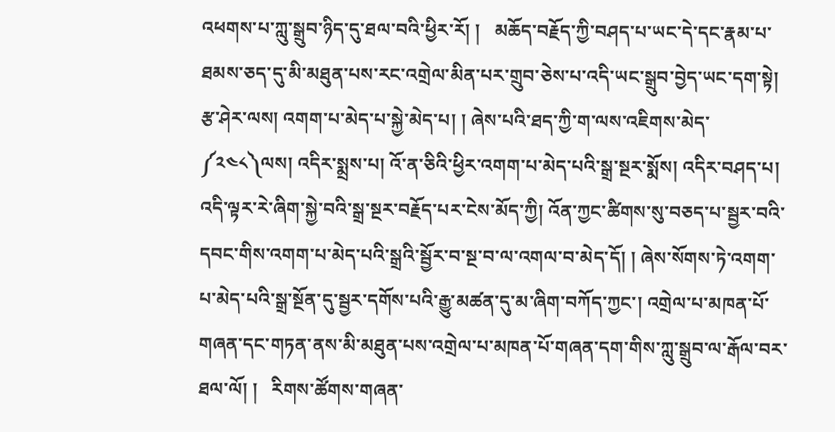འཕགས་པ་ཀླུ་སྒྲུབ་ཉིད་དུ་ཐལ་བའི་ཕྱིར་རོ། །   མཆོད་བརྗོད་ཀྱི་བཤད་པ་ཡང་དེ་དང་རྣམ་པ་ཐམས་ཅད་དུ་མི་མཐུན་པས་རང་འགྲེལ་མིན་པར་གྲུབ་ཅེས་པ་འདི་ཡང་སྒྲུབ་བྱེད་ཡང་དག་སྟེ།  རྩ་ཤེར་ལས། འགག་པ་མེད་པ་སྐྱེ་མེད་པ། ། ཞེས་པའི་ཐད་ཀྱི་ག་ལས་འཇིགས་མེད་ ༼༢༤༨༽ལས། འདིར་སྨྲས་པ། འོ་ན་ཅིའི་ཕྱིར་འགག་པ་མེད་པའི་སྒྲ་སྔར་སྨོས། འདིར་བཤད་པ། འདི་ལྟར་རེ་ཞིག་སྐྱེ་བའི་སྒྲ་སྔར་བརྗོད་པར་ངེས་མོད་ཀྱི། འོན་ཀྱང་ཚིགས་སུ་བཅད་པ་སྦྱར་བའི་དབང་གིས་འགག་པ་མེད་པའི་སྒྲའི་སྦྱོར་བ་སྔ་བ་ལ་འགལ་བ་མེད་དོ། ། ཞེས་སོགས་ཏེ་འགག་པ་མེད་པའི་སྒྲ་སྔོན་དུ་སྦྱར་དགོས་པའི་རྒྱུ་མཚན་དུ་མ་ཞིག་བཀོད་ཀྱང་། འགྲེལ་པ་མཁན་པོ་གཞན་དང་གཏན་ནས་མི་མཐུན་པས་འགྲེལ་པ་མཁན་པོ་གཞན་དག་གིས་ཀླུ་སྒྲུབ་ལ་རྒོལ་བར་ཐལ་ལོ། །   རིགས་ཚོགས་གཞན་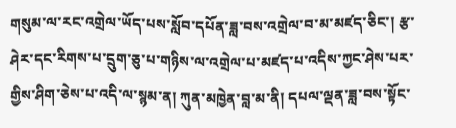གསུམ་ལ་རང་འགྲེལ་ཡོད་པས་སློབ་དཔོན་ཟླ་བས་འགྲེལ་བ་མ་མཛད་ཅིང་། རྩ་ཤེར་དང་རིགས་པ་དྲུག་ཅུ་པ་གཉིས་ལ་འགྲེལ་པ་མཛད་པ་འདིས་ཀྱང་ཤེས་པར་གྱིས་ཤིག་ཅེས་པ་འདི་ལ་སྙམ་ན། ཀུན་མཁྱེན་བླ་མ་ནི། དཔལ་ལྡན་ཟླ་བས་སྟོང་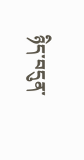ཉིད་བདུན་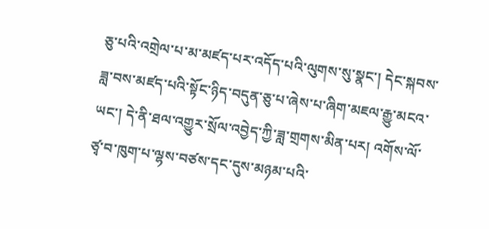ཅུ་པའི་འགྲེལ་པ་མ་མཛད་པར་འདོད་པའི་ལུགས་སུ་སྣང་། དེང་སྐབས་ཟླ་བས་མཛད་པའི་སྟོང་ཉིད་བདུན་ཅུ་པ་ཞེས་པ་ཞིག་མཇལ་རྒྱུ་མངའ་ཡང་། དེ་ནི་ཐལ་འགྱུར་སྲོལ་འབྱེད་ཀྱི་ཟླ་གྲགས་མིན་པར། འགོས་ལོ་ཙྭ་བ་ཁུག་པ་ལྷས་བཙས་དང་དུས་མཉམ་པའི་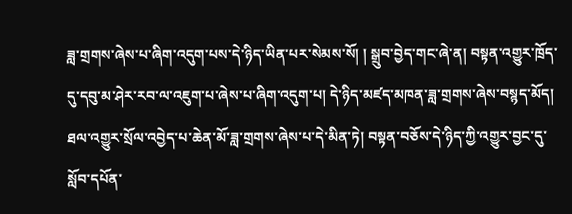ཟླ་གྲགས་ཞེས་པ་ཞིག་འདུག་པས་དེ་ཉིད་ཡིན་པར་སེམས་སོ། ། སྒྲུབ་བྱེད་གང་ཞེ་ན། བསྟན་འགྱུར་ཁྲོད་དུ་དབུ་མ་ཤེར་རབ་ལ་འཇུག་པ་ཞེས་པ་ཞིག་འདུག་པ། དེ་ཉིད་མཛད་མཁན་ཟླ་གྲགས་ཞེས་བསྙད་མོད། ཐལ་འགྱུར་སྲོལ་འབྱེད་པ་ཆེན་མོ་ཟླ་གྲགས་ཞེས་པ་དེ་མིན་ཏེ། བསྟན་བཅོས་དེ་ཉིད་ཀྱི་འགྱུར་བྱང་དུ་སློབ་དཔོན་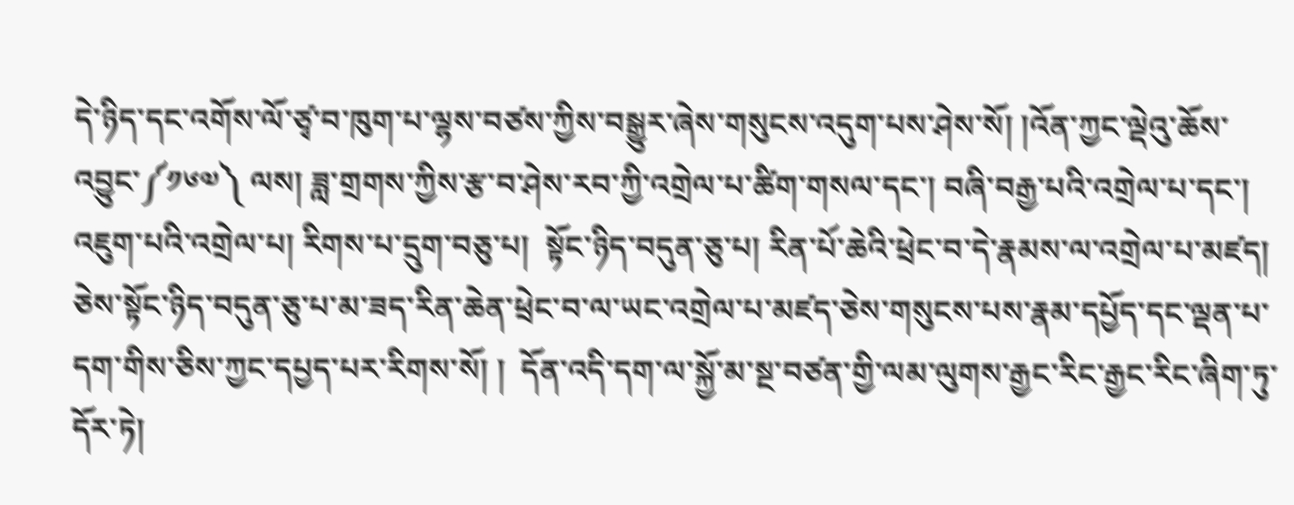དེ་ཉིད་དང་འགོས་ལོ་ཙྭ་བ་ཁུག་པ་ལྷས་བཙས་ཀྱིས་བསྒྱུར་ཞེས་གསུངས་འདུག་པས་ཤེས་སོ། །འོན་ཀྱང་ལྡེའུ་ཆོས་འབྱུང་༼༡༦༧༽ ལས། ཟླ་གྲགས་ཀྱིས་རྩ་བ་ཤེས་རབ་ཀྱི་འགྲེལ་པ་ཚིག་གསལ་དང་། བཞི་བརྒྱ་པའི་འགྲེལ་པ་དང་། འཇུག་པའི་འགྲེལ་པ། རིགས་པ་དྲུག་བཅུ་པ།  སྟོང་ཉིད་བདུན་ཅུ་པ། རིན་པོ་ཆེའི་ཕྲེང་བ་དེ་རྣམས་ལ་འགྲེལ་པ་མཛད། ཅེས་སྟོང་ཉིད་བདུན་ཅུ་པ་མ་ཟད་རིན་ཆེན་ཕྲེང་བ་ལ་ཡང་འགྲེལ་པ་མཛད་ཅེས་གསུངས་པས་རྣམ་དཔྱོད་དང་ལྡན་པ་དག་གིས་ཅིས་ཀྱང་དཔྱད་པར་རིགས་སོ། །  དོན་འདི་དག་ལ་སྐྱོ་མ་སྔ་བཙན་གྱི་ལམ་ལུགས་རྒྱང་རིང་རྒྱང་རིང་ཞིག་ཏུ་དོར་ཏེ།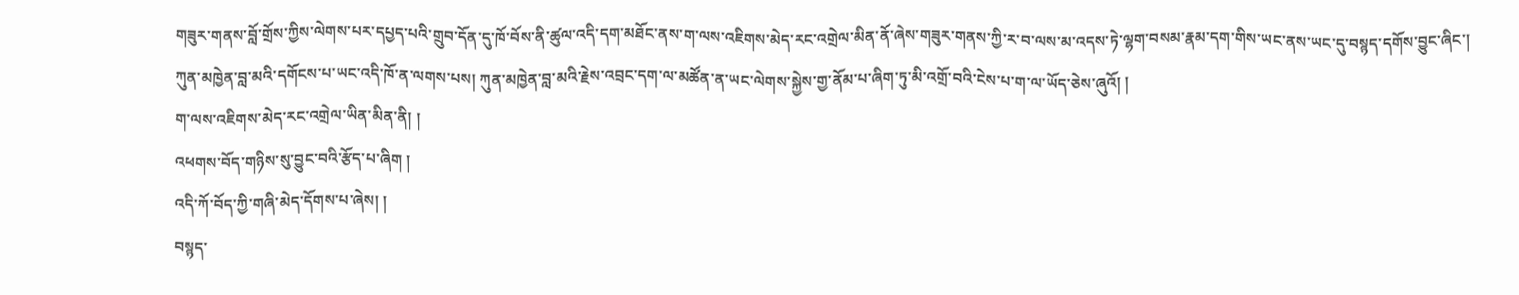གཟུར་གནས་བློ་གྲོས་ཀྱིས་ལེགས་པར་དཔྱད་པའི་གྲུབ་དོན་དུ་ཁོ་བོས་ནི་ཚུལ་འདི་དག་མཐོང་ནས་ག་ལས་འཇིགས་མེད་རང་འགྲེལ་མིན་ནོ་ཞེས་གཟུར་གནས་ཀྱི་ར་བ་ལས་མ་འདས་ཏེ་ལྷག་བསམ་རྣམ་དག་གིས་ཡང་ནས་ཡང་དུ་བསྙད་དགོས་བྱུང་ཞིང་། ཀུན་མཁྱེན་བླ་མའི་དགོངས་པ་ཡང་འདི་ཁོ་ན་ལགས་པས། ཀུན་མཁྱེན་བླ་མའི་རྗེས་འབྲང་དག་ལ་མཚོན་ན་ཡང་ལེགས་སྐྱེས་གྱ་ནོམ་པ་ཞིག་ཏུ་མི་འགྲོ་བའི་ངེས་པ་ག་ལ་ཡོད་ཅེས་ཞུའོ། །
ག་ལས་འཇིགས་མེད་རང་འགྲེལ་ཡིན་མིན་ནི། །
འཕགས་བོད་གཉིས་སུ་བྱུང་བའི་རྩོད་པ་ཞིག །
འདི་ཀོ་བོད་ཀྱི་གཞི་མེད་དོགས་པ་ཞེས། །
བསྙད་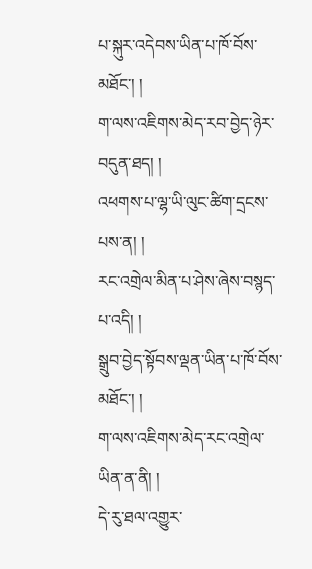པ་སྐུར་འདེབས་ཡིན་པ་ཁོ་བོས་མཐོང་། །
ག་ལས་འཇིགས་མེད་རབ་བྱེད་ཉེར་བདུན་ཐད། །
འཕགས་པ་ལྷ་ཡི་ལུང་ཚིག་དྲངས་པས་ན། །
རང་འགྲེལ་མིན་པ་ཤེས་ཞེས་བསྙད་པ་འདི། །
སྒྲུབ་བྱེད་སྟོབས་ལྡན་ཡིན་པ་ཁོ་བོས་མཐོང་། །
ག་ལས་འཇིགས་མེད་རང་འགྲེལ་ཡིན་ན་ནི། །
དེ་རུ་ཐལ་འགྱུར་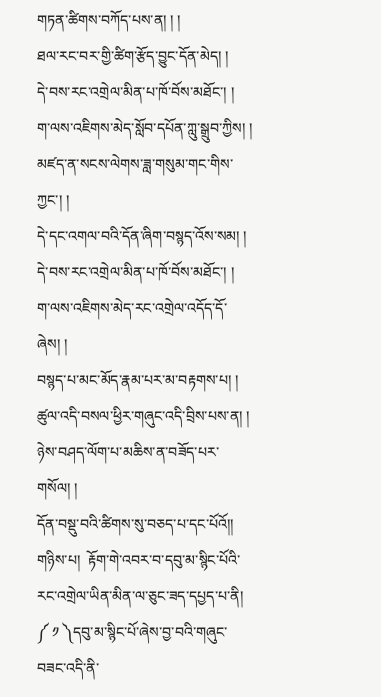གཏན་ཚིགས་བཀོད་པས་ན། ། །
ཐལ་རང་བར་གྱི་ཚིག་རྩོད་བྱུང་དོན་མེད། །
དེ་བས་རང་འགྲེལ་མིན་པ་ཁོ་བོས་མཐོང་། །
ག་ལས་འཇིགས་མེད་སློབ་དཔོན་ཀླུ་སྒྲུབ་ཀྱིས། །
མཛད་ན་སངས་ལེགས་ཟླ་གསུམ་གང་གིས་ཀྱང་། །
དེ་དང་འགལ་བའི་དོན་ཞིག་བསྙད་འོས་སམ། །
དེ་བས་རང་འགྲེལ་མིན་པ་ཁོ་བོས་མཐོང་། །
ག་ལས་འཇིགས་མེད་རང་འགྲེལ་འདོད་དོ་ཞེས། །
བསྙད་པ་མང་མོད་རྣམ་པར་མ་བརྟགས་པ། །
ཚུལ་འདི་བསལ་ཕྱིར་གཞུང་འདི་བྲིས་པས་ན། །
ཉེས་བཤད་ལོག་པ་མཆིས་ན་བཟོད་པར་གསོལ། །
དོན་བསྡུ་བའི་ཚིགས་སུ་བཅད་པ་དང་པོའོ།།
གཉིས་པ།  རྟོག་གེ་འབར་བ་དབུ་མ་སྙིང་པོའི་རང་འགྲེལ་ཡིན་མིན་ལ་ཅུང་ཟད་དཔྱད་པ་ནི། ༼ ༡ ༽དབུ་མ་སྙིང་པོ་ཞེས་བྱ་བའི་གཞུང་བཟང་འདི་ནི་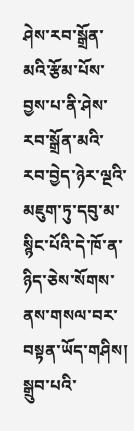ཤེས་རབ་སྒྲོན་མའི་རྩོམ་པོས་བྱས་པ་ནི་ཤེས་རབ་སྒྲོན་མའི་རབ་བྱེད་ཉེར་ལྔའི་མཇུག་ཏུ་དབུ་མ་སྙིང་པོའི་དེ་ཁོ་ན་ཉིད་ཅེས་སོགས་ནས་གསལ་བར་བསྟན་ཡོད་གཤིས། སྒྲུབ་པའི་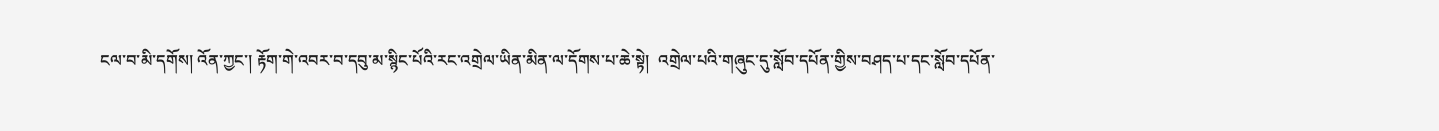ངལ་བ་མི་དགོས། འོན་ཀྱང་། རྟོག་གེ་འབར་བ་དབུ་མ་སྙིང་པོའི་རང་འགྲེལ་ཡིན་མིན་ལ་དོགས་པ་ཆེ་སྟེ།  འགྲེལ་པའི་གཞུང་དུ་སློབ་དཔོན་གྱིས་བཤད་པ་དང་སློབ་དཔོན་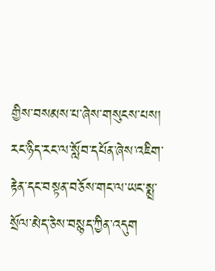གྱིས་བསམས་པ་ཞེས་གསུངས་པས། རང་ཉིད་རང་ལ་སློབ་དཔོན་ཞེས་འཇིག་རྟེན་དང་བསྟན་བཅོས་གང་ལ་ཡང་སྨྲ་སྲོལ་མེད་ཅེས་བསྙད་ཀྱིན་འདུག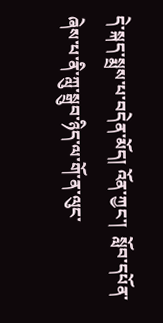དེ་སྐད་སྨྲས་པ་བདེན་མོད། འོན་ཀྱང་།  སློབ་དཔོན་ཞེས་པ་ནི་ཀླུ་སྒྲུབ་ཉིད་ལ་གོ་ན་ལུང་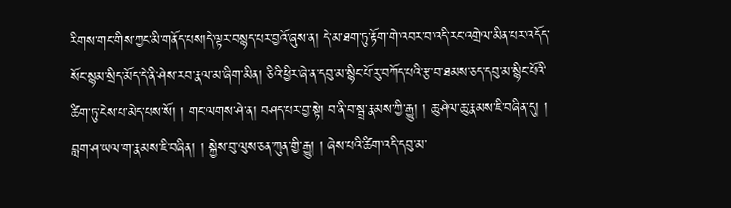རིགས་གང་གིས་ཀྱང་མི་གནོད་པས།དེ་ལྟར་བསྙད་པར་བྱའོ་ཞུས་ན། དེ་མ་ཐག་ཏུ་རྟོག་གེ་འབར་བ་འདི་རང་འགྲེལ་མིན་པར་འདོད་སོང་སྙམ་སྲིད་མོད་དེ་ནི་ཤེས་རབ་རྣལ་མ་ཞིག་མིན། ཅིའི་ཕྱིར་ཞེ་ན་དབུ་མ་སྙིང་པོ་རུ་བཀོད་པའི་རྩ་བ་ཐམས་ཅད་དབུ་མ་སྙིང་པོའི་ཚིག་ཏུ་ངེས་པ་མེད་པས་སོ། ། གང་ལགས་ཤེ་ན། བཤད་པར་བྱ་སྟེ། བ་ནི་བ་སྦྲ་རྣམས་ཀྱི་རྒྱུ། ། ཆུ་ཤེལ་ཆུ་རྣམས་ཇི་བཞིན་དུ། ། བླག་ཤ་ཡལ་ག་རྣམས་ཇི་བཞིན། ། སྐྱེས་བུ་ལུས་ཅན་ཀུན་གྱི་རྒྱུ། ། ཞེས་པའི་ཚིག་འདི་དབུ་མ་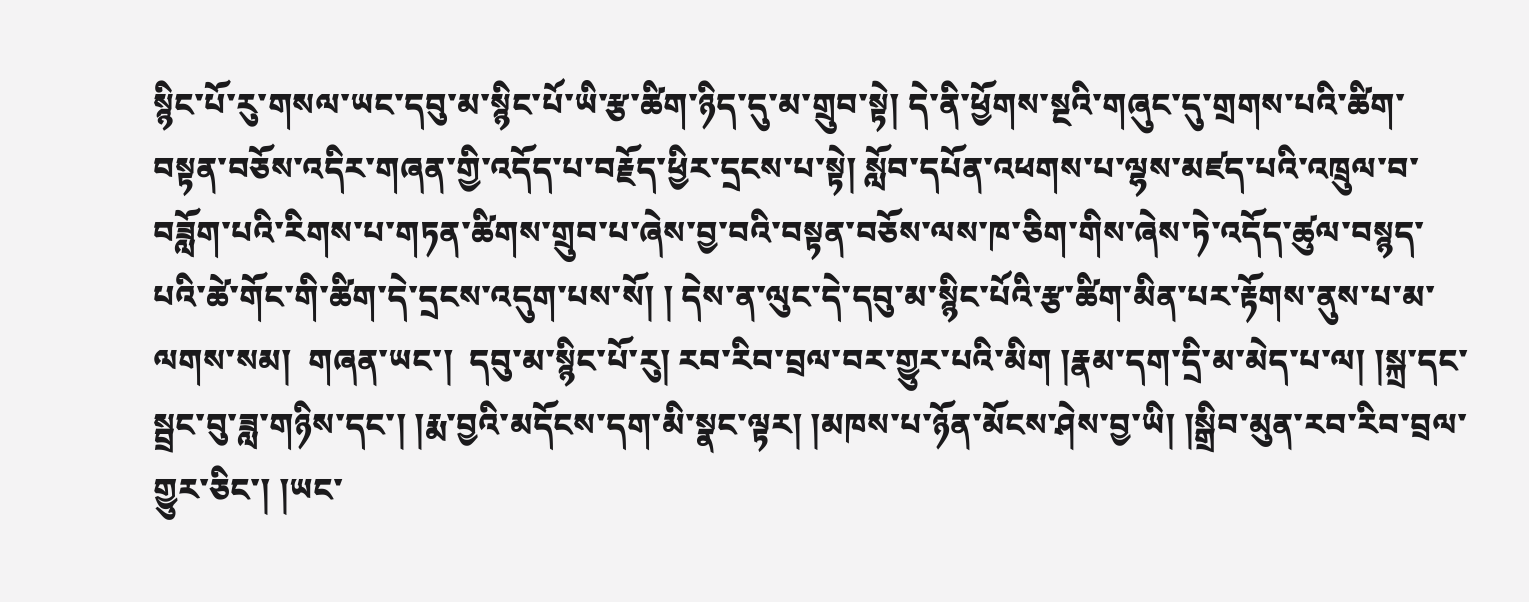སྙིང་པོ་རུ་གསལ་ཡང་དབུ་མ་སྙིང་པོ་ཡི་རྩ་ཚིག་ཉིད་དུ་མ་གྲུབ་སྟེ། དེ་ནི་ཕྱོགས་སྔའི་གཞུང་དུ་གྲགས་པའི་ཚིག་བསྟན་བཅོས་འདིར་གཞན་གྱི་འདོད་པ་བརྗོད་ཕྱིར་དྲངས་པ་སྟེ། སློབ་དཔོན་འཕགས་པ་ལྷས་མཛད་པའི་འཁྲུལ་བ་བཟློག་པའི་རིགས་པ་གཏན་ཚིགས་གྲུབ་པ་ཞེས་བྱ་བའི་བསྟན་བཅོས་ལས་ཁ་ཅིག་གིས་ཞེས་ཏེ་འདོད་ཚུལ་བསྙད་པའི་ཚེ་གོང་གི་ཚིག་དེ་དྲངས་འདུག་པས་སོ། ། དེས་ན་ལུང་དེ་དབུ་མ་སྙིང་པོའི་རྩ་ཚིག་མིན་པར་རྟོགས་ནུས་པ་མ་ལགས་སམ།  གཞན་ཡང་།  དབུ་མ་སྙིང་པོ་རུ། རབ་རིབ་བྲལ་བར་གྱུར་པའི་མིག །རྣམ་དག་དྲི་མ་མེད་པ་ལ། །སྐྲ་དང་སྦྲང་བུ་ཟླ་གཉིས་དང་། །རྨ་བྱའི་མདོངས་དག་མི་སྣང་ལྟར། །མཁས་པ་ཉོན་མོངས་ཤེས་བྱ་ཡི། །སྒྲིབ་མུན་རབ་རིབ་བྲལ་གྱུར་ཅིང་། །ཡང་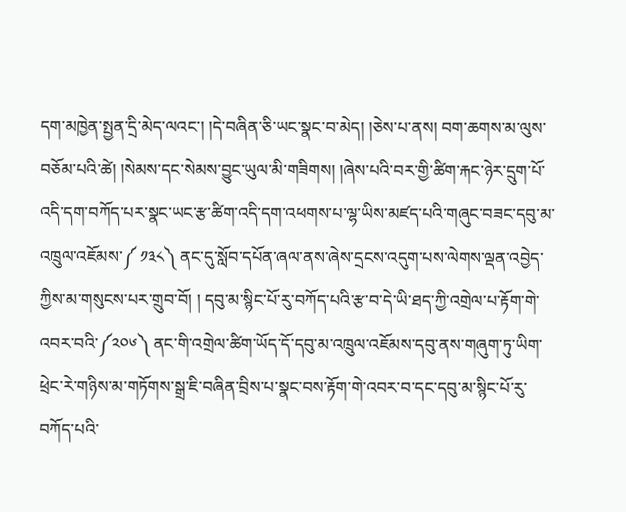དག་མཁྱེན་སྤྱན་དྲི་མེད་ལའང་། །དེ་བཞིན་ཅི་ཡང་སྣང་བ་མེད། །ཅེས་པ་ནས། བག་ཆགས་མ་ལུས་བཅོམ་པའི་ཚེ། །སེམས་དང་སེམས་བྱུང་ཡུལ་མི་གཟིགས། །ཞེས་པའི་བར་གྱི་ཚིག་རྐང་ཉེར་དྲུག་པོ་འདི་དག་བཀོད་པར་སྣང་ཡང་རྩ་ཚིག་འདི་དག་འཕགས་པ་ལྷ་ཡིས་མཛད་པའི་གཞུང་བཟང་དབུ་མ་འཁྲུལ་འཇོམས་༼ ༡༣༨༽ ནང་དུ་སློབ་དཔོན་ཞལ་ནས་ཞེས་དྲངས་འདུག་པས་ལེགས་ལྡན་འབྱེད་ཀྱིས་མ་གསུངས་པར་གྲུབ་བོ། ། དབུ་མ་སྙིང་པོ་རུ་བཀོད་པའི་རྩ་བ་དེ་ཡི་ཐད་ཀྱི་འགྲེལ་པ་རྟོག་གེ་འབར་བའི་༼༢༠༦༽ ནང་གི་འགྲེལ་ཚིག་ཡོད་དོ་དབུ་མ་འཁྲུལ་འཇོམས་དབུ་ནས་གཞུག་ཏུ་ཡིག་ཕྲེང་རེ་གཉིས་མ་གཏོགས་སྒྲ་ཇི་བཞིན་བྲིས་པ་སྣང་བས་རྟོག་གེ་འབར་བ་དང་དབུ་མ་སྙིང་པོ་རུ་བཀོད་པའི་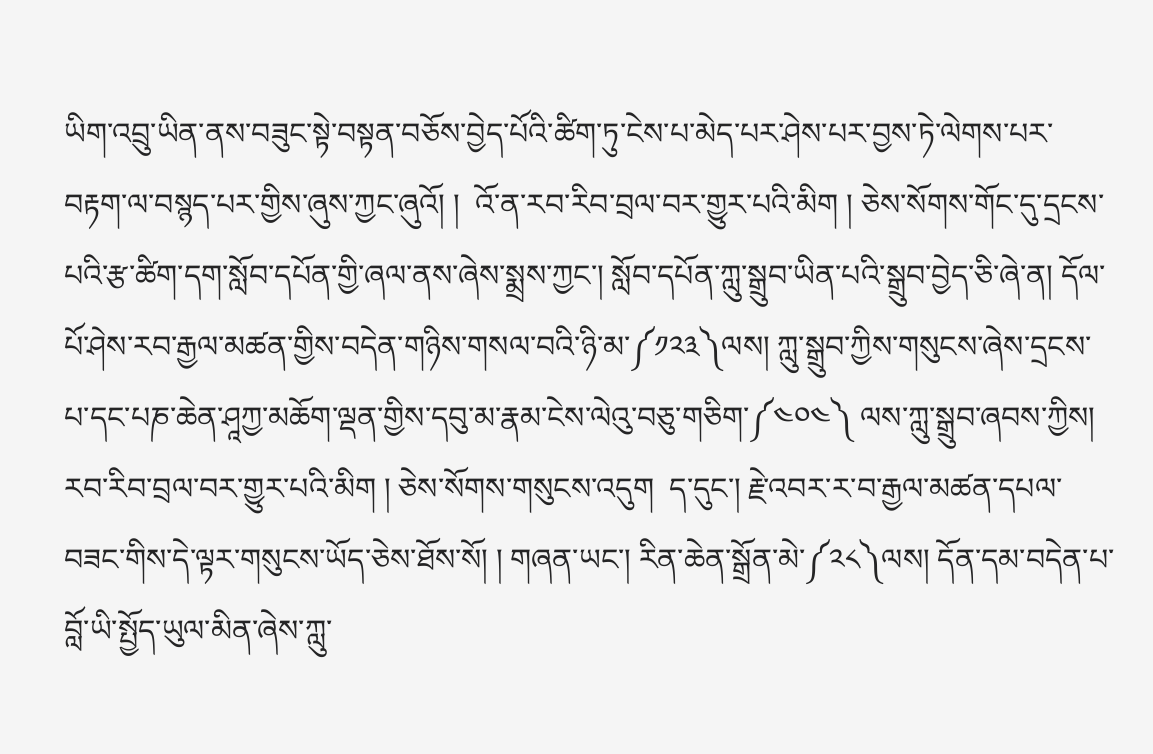ཡིག་འབྲུ་ཡིན་ནས་བཟུང་སྟེ་བསྟན་བཅོས་བྱེད་པོའི་ཚིག་ཏུ་ངེས་པ་མེད་པར་ཤེས་པར་བྱས་ཏེ་ལེགས་པར་བརྟག་ལ་བསྙད་པར་གྱིས་ཞུས་ཀྱང་ཞུའོ། །  འོ་ན་རབ་རིབ་བྲལ་བར་གྱུར་པའི་མིག ། ཅེས་སོགས་གོང་དུ་དྲངས་པའི་རྩ་ཚིག་དག་སློབ་དཔོན་གྱི་ཞལ་ནས་ཞེས་སྨྲས་ཀྱང་། སློབ་དཔོན་ཀླུ་སྒྲུབ་ཡིན་པའི་སྒྲུབ་བྱེད་ཅི་ཞེ་ན། དོལ་པོ་ཤེས་རབ་རྒྱལ་མཚན་གྱིས་བདེན་གཉིས་གསལ་བའི་ཉི་མ་༼༡༢༣༽ལས། ཀླུ་སྒྲུབ་ཀྱིས་གསུངས་ཞེས་དྲངས་པ་དང་པཎ་ཆེན་ཤཱཀྱ་མཆོག་ལྡན་གྱིས་དབུ་མ་རྣམ་ངེས་ལེའུ་བཅུ་གཅིག་༼༤༠༤༽ ལས་ཀླུ་སྒྲུབ་ཞབས་ཀྱིས།  རབ་རིབ་བྲལ་བར་གྱུར་པའི་མིག ། ཅེས་སོགས་གསུངས་འདུག  ད་དུང་། རྗེ་འབར་ར་བ་རྒྱལ་མཚན་དཔལ་བཟང་གིས་དེ་ལྟར་གསུངས་ཡོད་ཅེས་ཐོས་སོ། ། གཞན་ཡང་། རིན་ཆེན་སྒྲོན་མེ་༼༢༨༽ལས། དོན་དམ་བདེན་པ་བློ་ཡི་སྤྱོད་ཡུལ་མིན་ཞེས་ཀླུ་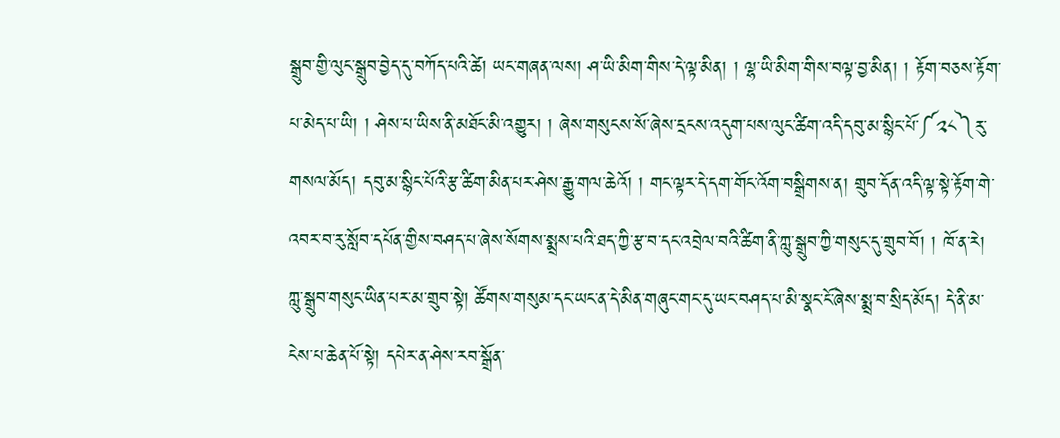སྒྲུབ་གྱི་ལུང་སྒྲུབ་བྱེད་དུ་བཀོད་པའི་ཚེ། ཡང་གཞན་ལས། ཤ་ཡི་མིག་གིས་དེ་ལྟ་མིན། ། ལྷ་ཡི་མིག་གིས་བལྟ་བྱ་མིན། ། རྟོག་བཅས་རྟོག་པ་མེད་པ་ཡི། ། ཤེས་པ་ཡིས་ནི་མཐོང་མི་འགྱུར། ། ཞེས་གསུངས་སོ་ཞེས་དྲངས་འདུག་པས་ལུང་ཚིག་འདི་དབུ་མ་སྙིང་པོ་༼༢༨༽རུ་གསལ་མོད། དབུ་མ་སྙིང་པོའི་རྩ་ཚིག་མིན་པར་ཤེས་རྒྱུ་གལ་ཆེའོ། ། གང་ལྟར་དེ་དག་གོང་འོག་བསྒྲིགས་ན། གྲུབ་དོན་འདི་ལྟ་སྟེ་རྟོག་གེ་འབར་བ་རུ་སློབ་དཔོན་གྱིས་བཤད་པ་ཞེས་སོགས་སྨྲས་པའི་ཐད་ཀྱི་རྩ་བ་དང་འབྲེལ་བའི་ཚིག་ནི་ཀླུ་སྒྲུབ་ཀྱི་གསུང་དུ་གྲུབ་བོ། ། ཁོ་ན་རེ། ཀླུ་སྒྲུབ་གསུང་ཡིན་པར་མ་གྲུབ་སྟེ། ཚོགས་གསུམ་དང་ཡང་ན་དེ་མིན་གཞུང་གང་དུ་ཡང་བཤད་པ་མི་སྣང་ངོ་ཞེས་སྨྲ་བ་སྲིད་མོད། དེ་ནི་མ་ངེས་པ་ཆེན་པོ་སྟེ། དཔེར་ན་ཤེས་རབ་སྒྲོན་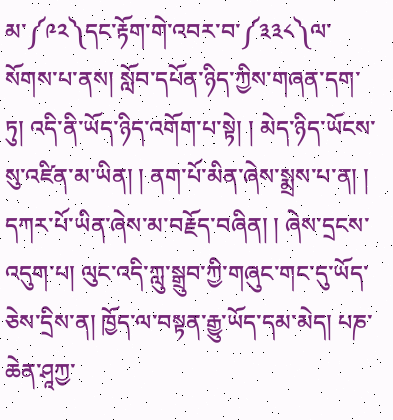མ་༼༩༢༽དང་རྟོག་གེ་འབར་བ་༼༣༣༨༽ལ་སོགས་པ་ནས། སློབ་དཔོན་ཉིད་ཀྱིས་གཞན་དག་ཏུ། འདི་ནི་ཡོད་ཉིད་འགོག་པ་སྟེ། ། མེད་ཉིད་ཡོངས་སུ་འཛིན་མ་ཡིན། ། ནག་པོ་མིན་ཞེས་སྨྲས་པ་ན། ། དཀར་པོ་ཡིན་ཞེས་མ་བརྗོད་བཞིན། ། ཞེས་དྲངས་འདུག་པ། ལུང་འདི་ཀླུ་སྒྲུབ་ཀྱི་གཞུང་གང་དུ་ཡོད་ཅེས་དྲིས་ན། ཁྱོད་ལ་བསྟན་རྒྱུ་ཡོད་དམ་མེད། པཎ་ཆེན་ཤཱཀྱ་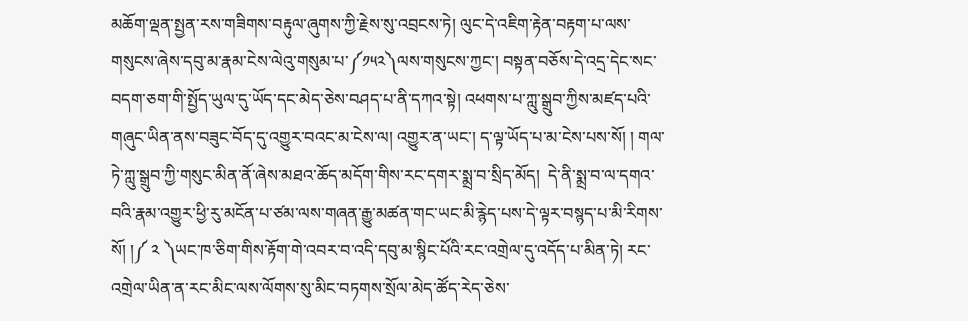མཆོག་ལྡན་སྤྱན་རས་གཟིགས་བརྟུལ་ཞུགས་ཀྱི་རྗེས་སུ་འབྲངས་ཏེ། ལུང་དེ་འཇིག་རྟེན་བརྟག་པ་ལས་གསུངས་ཞེས་དབུ་མ་རྣམ་ངེས་ལེའུ་གསུམ་པ་༼༡༥༢༽ལས་གསུངས་ཀྱང་། བསྟན་བཅོས་དེ་འདྲ་དེང་སང་བདག་ཅག་གི་སྤྱོད་ཡུལ་དུ་ཡོད་དང་མེད་ཅེས་བཤད་པ་ནི་དཀའ་སྟེ། འཕགས་པ་ཀླུ་སྒྲུབ་ཀྱིས་མཛད་པའི་གཞུང་ཡིན་ནས་བཟུང་བོད་དུ་འགྱུར་བའང་མ་ངེས་ལ། འགྱུར་ན་ཡང་། ད་ལྟ་ཡོད་པ་མ་ངེས་པས་སོ། ། གལ་ཏེ་ཀླུ་སྒྲུབ་ཀྱི་གསུང་མིན་ནོ་ཞེས་མཐའ་ཆོད་མདོག་གིས་རང་དགར་སྨྲ་བ་སྲིད་མོད།  དེ་ནི་སྨྲ་བ་ལ་དགའ་བའི་རྣམ་འགྱུར་ཕྱི་རུ་མངོན་པ་ཙམ་ལས་གཞན་རྒྱུ་མཚན་གང་ཡང་མི་རྙེད་པས་དེ་ལྟར་བསྙད་པ་མི་རིགས་སོ། །༼ ༢ ༽ཡང་ཁ་ཅིག་གིས་རྟོག་གེ་འབར་བ་འདི་དབུ་མ་སྙིང་པོའི་རང་འགྲེལ་དུ་འདོད་པ་མིན་ཏེ། རང་འགྲེལ་ཡིན་ན་རང་མིང་ལས་ལོགས་སུ་མིང་བཏགས་སྲོལ་མེད་ཚོད་རེད་ཅེས་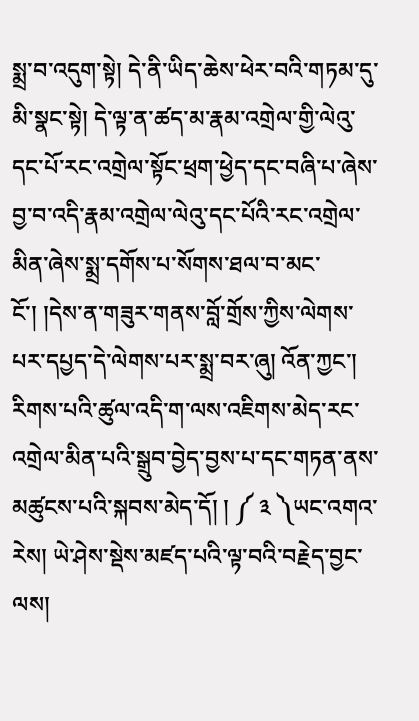སྨྲ་བ་འདུག་སྟེ། དེ་ནི་ཡིད་ཆེས་ཕེར་བའི་གཏམ་དུ་མི་སྣང་སྟེ། དེ་ལྟ་ན་ཚད་མ་རྣམ་འགྲེལ་གྱི་ལེའུ་དང་པོ་རང་འགྲེལ་སྟོང་ཕྲག་ཕྱེད་དང་བཞི་པ་ཞེས་བྱ་བ་འདི་རྣམ་འགྲེལ་ལེའུ་དང་པོའི་རང་འགྲེལ་མིན་ཞེས་སྨྲ་དགོས་པ་སོགས་ཐལ་བ་མང་ངོ་། །དེས་ན་གཟུར་གནས་བློ་གྲོས་ཀྱིས་ལེགས་པར་དཔྱད་དེ་ལེགས་པར་སྨྲ་བར་ཞུ། འོན་ཀྱང་། རིགས་པའི་ཚུལ་འདི་ག་ལས་འཇིགས་མེད་རང་འགྲེལ་མིན་པའི་སྒྲུབ་བྱེད་བྱས་པ་དང་གཏན་ནས་མཚུངས་པའི་སྐབས་མེད་དོ། ། ༼ ༣ ༽ཡང་འགའ་རེས། ཡེ་ཤེས་སྡེས་མཛད་པའི་ལྟ་བའི་བརྗེད་བྱང་ལས།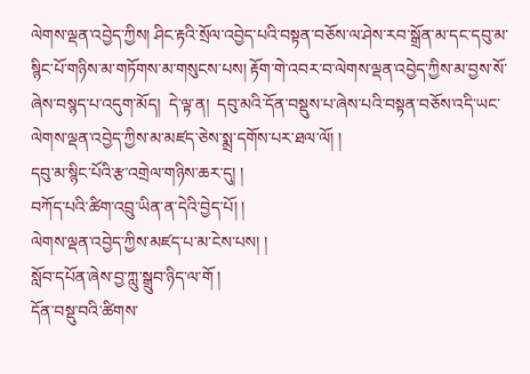ལེགས་ལྡན་འབྱེད་ཀྱིས། ཤིང་རྟའི་སྲོལ་འབྱེད་པའི་བསྟན་བཅོས་ལ་ཤེས་རབ་སྒྲོན་མ་དང་དབུ་མ་སྙིང་པོ་གཉིས་མ་གཏོགས་མ་གསུངས་པས། རྟོག་གེ་འབར་བ་ལེགས་ལྡན་འབྱེད་ཀྱིས་མ་བྱས་སོ་ཞེས་བསྙད་པ་འདུག་མོད།  དེ་ལྟ་ན།  དབུ་མའི་དོན་བསྡུས་པ་ཞེས་པའི་བསྟན་བཅོས་འདི་ཡང་ལེགས་ལྡན་འབྱེད་ཀྱིས་མ་མཛད་ཅེས་སྨྲ་དགོས་པར་ཐལ་ལོ། །
དབུ་མ་སྙིང་པོའི་རྩ་འགྲེལ་གཉིས་ཆར་དུ། །
བཀོད་པའི་ཚིག་འབྲུ་ཡིན་ན་དེའི་བྱེད་པོ། །
ལེགས་ལྡན་འབྱེད་ཀྱིས་མཛད་པ་མ་ངེས་པས། །
སློབ་དཔོན་ཞེས་བྱ་ཀླུ་སྒྲུབ་ཉིད་ལ་གོ །
དོན་བསྡུ་བའི་ཚིགས་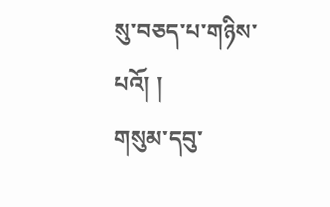སུ་བཅད་པ་གཉིས་པའོ། །
གསུམ་དབུ་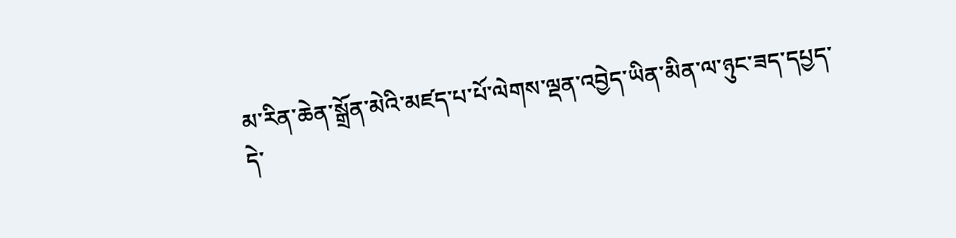མ་རིན་ཆེན་སྒྲོན་མེའི་མཛད་པ་པོ་ལེགས་ལྡན་འབྱེད་ཡིན་མིན་ལ་ཉུང་ཟད་དཔྱད་དེ་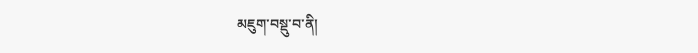མཇུག་བསྡུ་བ་ནི།